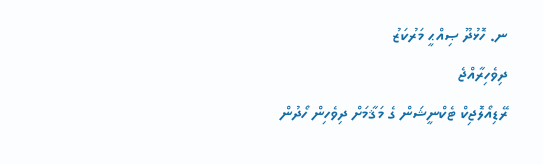ނ. ހޮޅުދޫ ޞިއްޙީ މަރުކަޒު
ދިވެހިރާއްޖެ
ރޭޑިއޯލޮޖިކް ޓެކްނީޝަން ގެ މަޤާމަށް ދިވެހިން ހޯދުން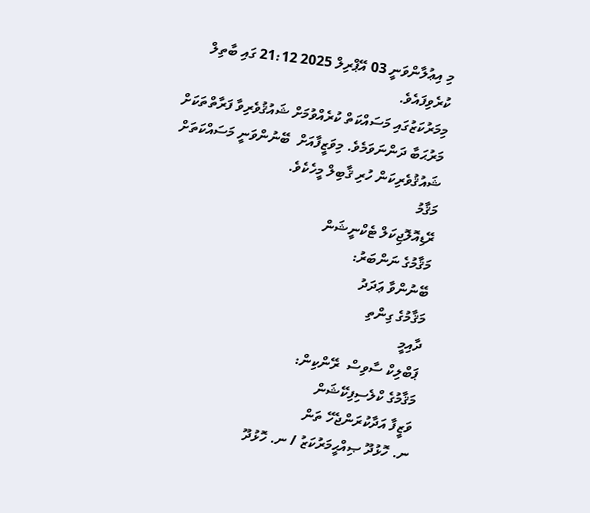މި އިޢުލާންވަނީ 03 އޭޕްރިލް 2025 21:12 ގައި ބާތިލް ކުރެވިފައެވެ.
މިމަރުކަޒުގައި މަސައްކަތް ކުރެއްވުމަށް ޝައުޤުވެރިވާ ފަރާތްތަކަށް މަރުޙަބާ ދަންނަވަމެވެ. މިވަޒީފާއަށް  ބޭނުންވަނީ މަސައްކަތަށް ޝައުޤުވެރިކަން ހުރި ޤާބިލް މީހެކެވެ.
މަޤާމު
ރޭޑިއޮލޮޖިކަލް ޓެކްނީޝަން
މަޤާމުގެ ނަންބަރު:
ބޭނުންވާ ޢަދަދު
މަޤާމުގެ ގިންތި
ދާއިމީ
ޕަބްލިކް ސާވިސް  ރޭންކިން:
މަޤާމުގެ ކްލެސިފިކޭޝަން
ވަޒީފާ އަދާކުރަންޖެހޭ ތަން
ނ. ހޮޅުދޫ ޞިއްޙީމަރުކަޒު / ނ. ހޮޅުދޫ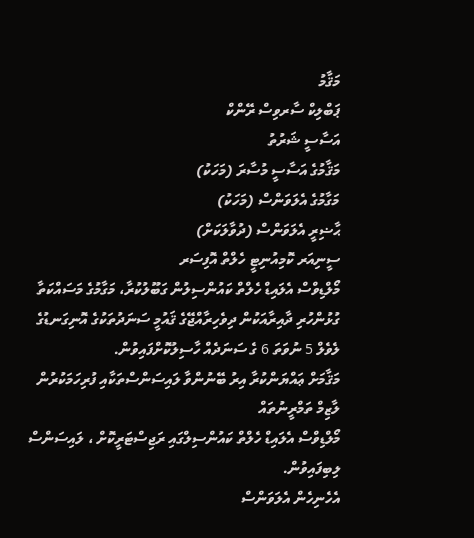މަޤާމު
ޕަބްލިކް ސާރވިސް ރޭންކް
އަސާސީ ޝަރުތު
މަޤާމުގެ އަސާސީ މުސާރަ (މަހަކު)
މަގާމުގެ އެލަވަންސް (މަހަކު)
ޙާޟިރީ އެލަވަންސް (ދުވާލަކަށް)
ސީނިއަރ ކޮމިއުނިޓީ ހެލްތް އޮފިސަރ
މޯލްޑިވްސް އެލައިޑް ހެލްތް ކައުންސިލުން ގަބޫލުކުރާ، މަގާމުގެ މަސައްކަތާ ގުޅުންހުރި ދާއިރާއަކުން ދިވެހިރާއްޖޭގެ ޤައުމީ ސަނަދުތަކުގެ އޮނިގަނޑުގެ ލެވެލް 5 ނުވަތަ 6 ގެ ސަނަދެއް ހާސިލުކޮށްފައިވުން.
މަޤާމަށް ޢައްޔަންކުރާ އިރު ބޭނުންވާ ލައިސަންސްތަކާއި ފުރިހަމަކުރުން ލާޒިމް ތަމްރީނުތައް
މޯލްޑިވްސް އެލައިޑް ހެލްތް ކައުންސިލްގައި ރަޖިސްޓަރީކޮށް ، ލައިސަންސް ލިބިފައިވުން.
އެހެނިހެން އެލަވަންސް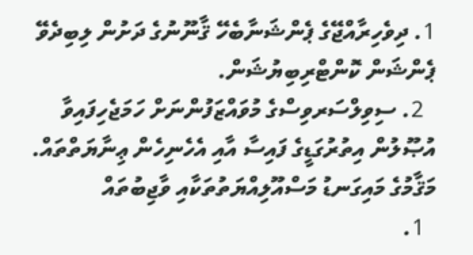1. ދިވެހިރާއްޖޭގެ ޕެންޝަނާބެހޭ ޤާނޫނުގެ ދަށުން ލިބިދެވޭ ޕެންޝަން ކޮންޓްރިބިޔުޝަން.
  2. ސިވިލްސަރވިސްގެ މުވައްޒަފުންނަށް ހަމަޖެހިފައިވާ އުޞޫލުން އިތުރުގަޑީގެ ފައިސާ އާއި އެހެނިހެން ޢިނާޔަތްތައް.
މަޤާމުގެ މައިގަނޑު މަސްއޫލިއްޔަތުތަކާއި ވާޖިބުތައް
  1.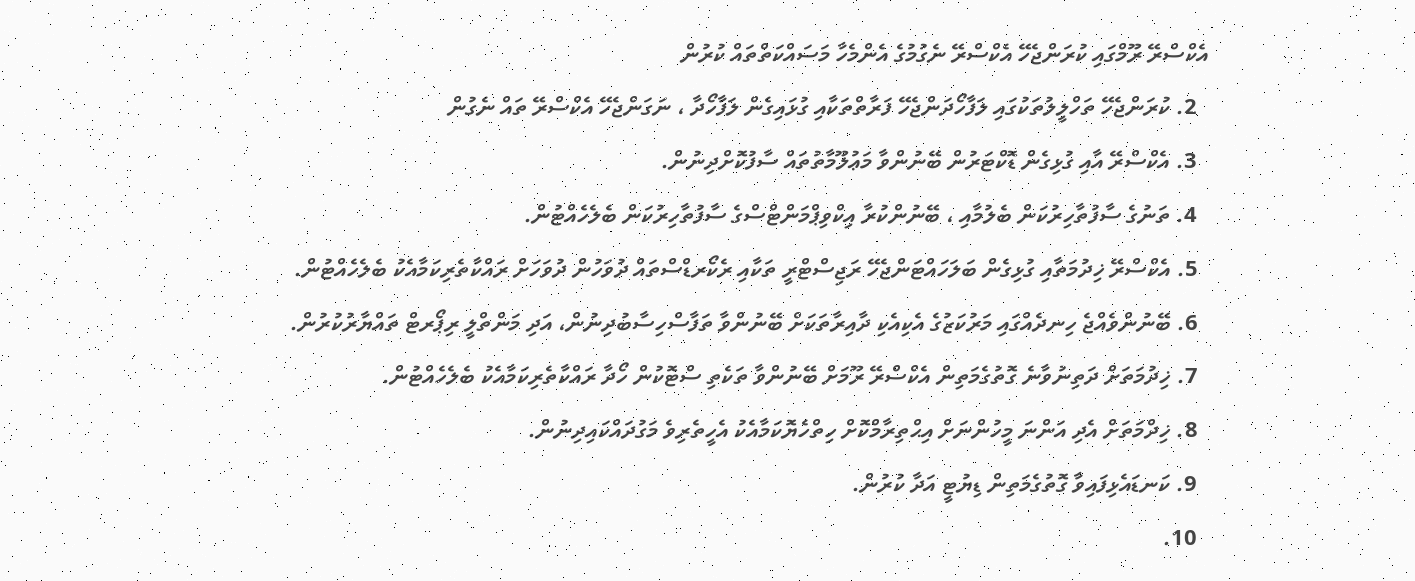އެކްސްރޭ ރޫމްގައި ކުރަންޖެހޭ އެކްސްރޭ ނެގުމުގެ އެންމެހާ މަސައްކަތްތައް ކުރުން
  2. ކުރަންޖެހޭ ތަހްލީލުތަކުގައި ލަފާހޯދަންޖެހޭ ފަރާތްތަކާއި ގުޅައިގެން ލަފާހޯދާ ، ނަގަންޖެހޭ އެކްސްރޭ ތައް ނެގުން
  3. އެކްސްރޭ އާއި ގުޅިގެން ޑޮކްޓަރުން ބޭނުންވާ މަޢުލޫމާތުތައް ސާފުކޮށްދިނުން.
  4. ތަނުގެ ސާފުތާހިރުކަން ބެލުމާއި ، ބޭނުންކުރާ އިކްވިޕްމަންޓްސްގެ ސާފުތާހިރުކަން ބެލެހެއްޓުން.
  5. އެކްސްރޭ ޚިދުމަތާއި ގުޅިގެން ބަލަހައްޓަންޖެހޭ ރަޖިސްޓްރީ ތަކާއި ރެކޯރޑްސްތައް ދުވަހުން ދުވަހަށް ރައްކާތެރިކަމާއެކު ބެލެހެއްޓުން.
  6. ބޭނުންވެއްޖެ ހިނދެއްގައި މަރުކަޒުގެ އެކިއެކި ދާއިރާތަކަށް ބޭނުންވާ ތަފާސްހިސާބުދިނުން، އަދި މަންތްލީ ރިޕޯރޓް ތައްޔާރުކުރުން.
  7. ޚިދުމަތަށް ދަތިނުވާނެ ގޮތުގެމަތިން އެކްސްރޭ ރޫމަށް ބޭނުންވާ ތަކެތި ސްޓޮކުން ހޯދާ ރައްކާތެރިކަމާއެކު ބެލެހެއްޓުން.
  8. ޚިދްމަތަށް އެދި އަންނަ މީހުންނަށް އިޙްތިރާމްކޮށް ހިތްހެޔޮކަމާއެކު އެހީތެރިވެ މަގުދައްކައިދިނުން.
  9. ކަނޑައެޅިފައިވާ ގޮތުގެމަތިން ޑިޔުޓީ އަދާ ކުރުން.
  10.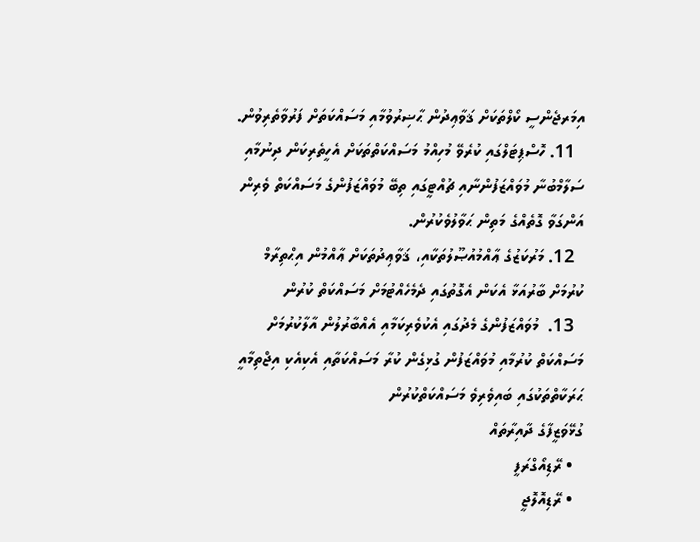އިމަރޖެންސީ ކޯލްތަކަށް ޤަވާޢިދުން ޙާޟިރުވުމާއި މަސައްކަތަށް ފަރުވާތެރިވުން.
  11. ހޮސްޕިޓަލްގައި ކުރެވޭ މުހިއްމު މަސައްކަތްތަކަށް އެހީތެރިކަން ދިނުމާއި ސަލާމްބުނާ މުވައްޒަފުންނާއި ޗުއްޓީގައި ތިބޭ މުވައްޒަފުންގެ މަސައްކަތް ވެރިން އަންގަވާ ގޮތެއްގެ މަތިން ޙަވާލުވެކުރުން.
  12. މަރުކަޒުގެ ޢާއްމުއުޞޫލުތަކާއި، ޤަވާޢިދުތަކަށް ޢާއްމުން އިޙްތިރާމް ކުރުމަށް ބާރުއަޅާ އެކަން އެގޮތުގައި ދެމެހެއްޓުމަށް މަސައްކަތް ކުރުން
  13.  މުވައްޒަފުންގެ މެދުގައި އެކުވެރިކަމާއި އެއްބާރުލުން އާލާކުރުމަށް މަސައްކަތް ކުރުމާއި މުވައްޒަފުން ގުޅިގެން ކުރާ މަސައްކަތާއި އެކިއެކި އިޖްތިމާއީ ޙަރަކާތްތަކުގައި ބައިވެރިވެ މަސައްކަތްކުރުން
ގުޅޭވަޒީފާގެ ދާއިރާތައް
  • ރޭޑިއޯގްރަފީ
  • ރޭޑިއޮލޮޖީ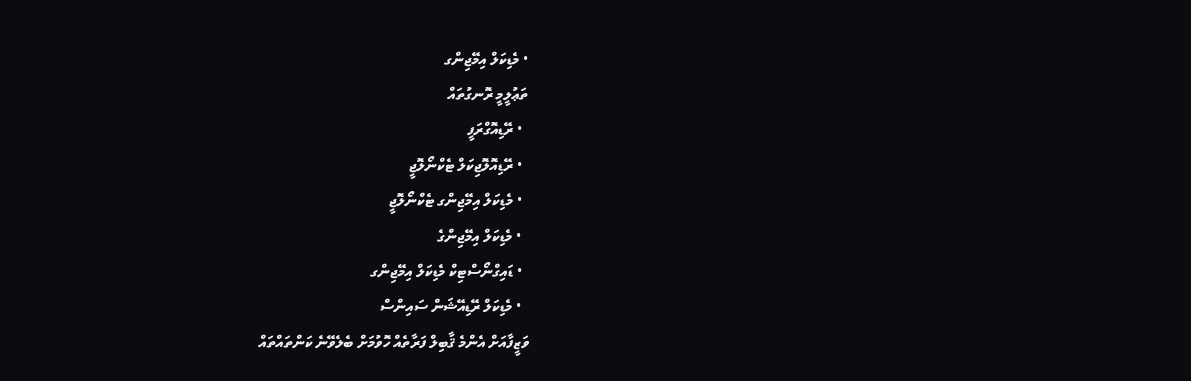• މެޑިކަލް އިމޭޖިންގ
ތަޢުލީމީ ރޮނގުތައް
  • ރޭޑިއޮގްރަފީ
  • ރޭޑިއޮލޮޖިކަލް ޓެކްނޯލޮޖީ
  • މެޑިކަލް އިމޭޖިންގ ޓެކްނޯލޮޖީ
  • މެޑިކަލް އިމޭޖިންގެ
  • ޑައިގްނޯސްޓިކް މެޑިކަލް އިމޭޖިންގ
  • މެޑިކަލް ރޭޑިއޭޝަން ސައިންސް
ވަޒީފާއަށް އެންމެ ޤާބިލް ފަރާތެއް ހޮވުމަށް ބެލެވޭނެ ކަންތައްތައް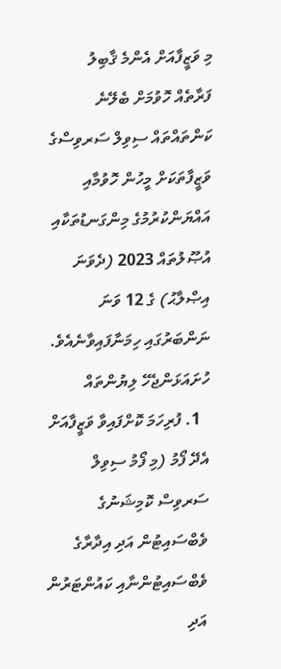މި ވަޒީފާއަށް އެންމެ ޤާބިލު ފަރާތެއް ހޮވުމަށް ބެލޭނެ ކަންތައްތައް ސިވިލް ސަރވިސްގެ ވަޒީފާތަކަށް މީހުން ހޮވުމާއި އައްޔަންކުރުމުގެ މިންގަނޑުތަކާއި އުޞޫލުތައް 2023 (ދެވަނަ އިޞްލާޙު) ގެ 12 ވަނަ ނަންބަރުގައި ހިމަނާފައިވާނެއެވެ.
ހުށައަޅަންޖެހޭ ލިޔުންތައް
  1. ފުރިހަމަ ކޮށްފައިވާ ވަޒީފާއަށް އެދޭ ފޯމު (މި ފޯމު ސިވިލް ސަރވިސް ކޮމިޝަނުގެ ވެބްސައިޓުން އަދި އިދާރާގެ ވެބްސައިޓުންނާއި ކައުންޓަރުން އަދި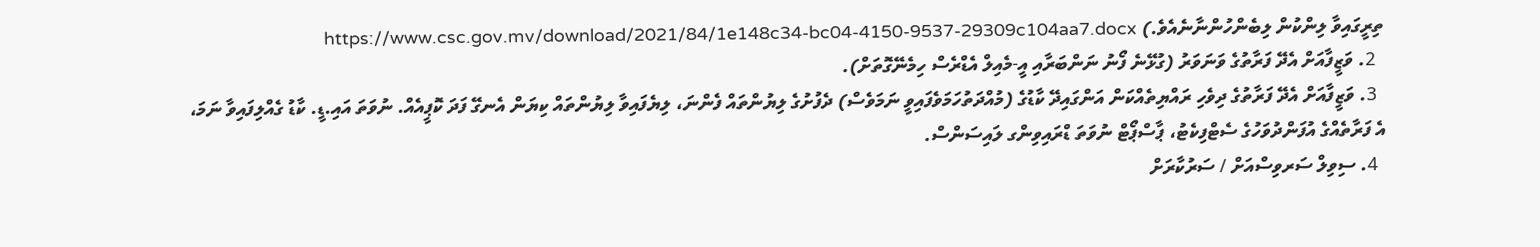ތިރީގައިވާ ލިންކުން ލިބެންހުންނާނެއެވެ.) https://www.csc.gov.mv/download/2021/84/1e148c34-bc04-4150-9537-29309c104aa7.docx
  2. ވަޒީފާއަށް އެދޭ ފަރާތުގެ ވަނަވަރު (ގުޅޭނެ ފޯނު ނަންބަރާއި އީ-މެއިލް އެޑްރެސް ހިމެނޭގޮތަށް).
  3. ވަޒީފާއަށް އެދޭ ފަރާތުގެ ދިވެހި ރައްޔިތެއްކަން އަންގައިދޭ ކާޑުގެ (މުއްދަތުހަމަވެފައިވީ ނަމަވެސް) ދެފުށުގެ ލިޔުންތައް ފެންނަ، ލިޔެފައިވާ ލިޔުންތައް ކިޔަން އެނގޭ ފަދަ ކޮޕީއެއް. ނުވަތަ އައި.ޑީ. ކާޑު ގެއްލިފައިވާ ނަމަ، އެ ފަރާތެއްގެ އުފަންދުވަހުގެ ސެޓްފިކެޓު، ޕާސްޕޯޓް ނުވަތަ ޑްރައިވިންގ ލައިސަންސް.
  4. ސިވިލް ސަރވިސްއަށް / ސަރުކާރަށް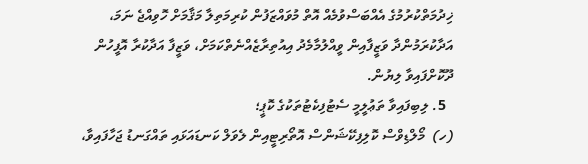ޚިދުމަތްކުރުމުގެ އެއްބަސްވުމެއް އޮތް މުވައްޒަފުން ކުރިމަތިލާ މަޤާމަށް ހޮވިއްޖެ ނަމަ، އަދާކުރަމުންދާ ވަޒީފާއިން ވީއްލުމާމެދު އިއުތިރާޒެއްނެތްކަމަށް، ވަޒީފާ އަދާކުރާ އޮފީހުން ދޫކޮށްފައިވާ ލިޔުން.
  5. ލިބިފައިވާ ތަޢުލީމީ ސެޓުފިކެޓުތަކުގެ ކޮޕީ؛
(ހ)  މޯލްޑިވްސް ކޮލިފިކޭޝަންސް އޮތޯރިޓީއިން ލެވަލް ކަނޑައަޅައި ތައްގަނޑު ޖަހާފައިވާ،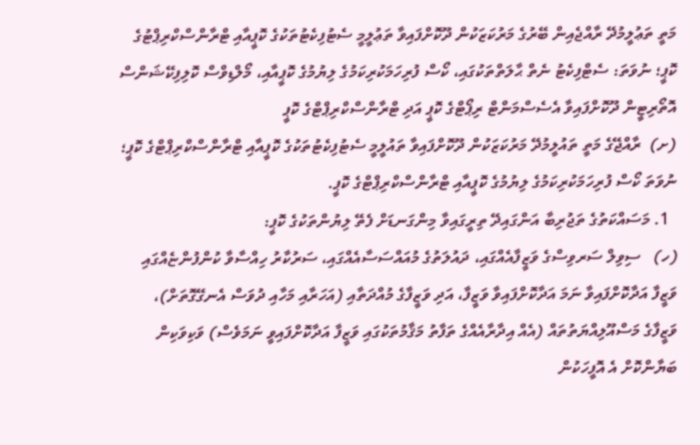މަތީ ތަޢުލީމުދޭ ރާއްޖެއިން ބޭރުގެ މަރުކަޒަކުން ދޫކޮށްފައިވާ ތަޢުލީމީ ސެޓުފިކެޓުތަކުގެ ކޮޕީއާއި ޓްރާންސްކްރިޕްޓުގެ ކޮޕީ؛ ނުވަތަ: ސެޓްފިކެޓު ނެތް ޙާލަތްތަކުގައި، ކޯސް ފުރިހަމަކުރިކަމުގެ ލިޔުމުގެ ކޮޕީއާއި، މޯލްޑިވްސް ކޮލިފިކޭޝަންސް އޮތޯރިޓީން ދޫކޮށްފައިވާ އެސެސްމަންޓް ރިޕޯޓްގެ ކޮޕީ އަދި ޓްރާންސްކްރިޕްޓްގެ ކޮޕީ
(ށ)  ރާއްޖޭގެ މަތީ ތައުލީމުދޭ މަރުކަޒަކުން ދޫކޮށްފައިވާ ތައުލީމީ ސެޓުފިކެޓުތަކުގެ ކޮޕީއާއި ޓްރާންސްކްރިޕްޓްގެ ކޮޕީ؛ ނުވަތަ ކޯސް ފުރިހަމަކުރިކަމުގެ ލިޔުމުގެ ކޮޕީއާއި ޓްރާންސްކްރިޕްޓްގެ ކޮޕީ.
  1. މަސައްކަތުގެ ތަޖުރިބާ އަންގައިދޭ ތިރީގައިވާ މިންގަނޑަށް ފެތޭ ލިޔުންތަކުގެ ކޮޕީ:
(ހ)   ސިވިލް ސަރވިސްގެ ވަޒީފާއެއްގައި، ދައުލަތުގެ މުއައްސަސާއެއްގައި، ސަރުކާރު ހިއްސާވާ ކުންފުންޏެއްގައި ވަޒީފާ އަދާކޮށްފައިވާ ނަމަ އަދާކޮށްފައިވާ ވަޒީފާ، އަދި ވަޒީފާގެ މުއްދަތާއި (އަހަރާއި މަހާއި ދުވަސް އެނގޭގޮތަށް)، ވަޒީފާގެ މަސްއޫލިއްޔަތުތައް (އެއް އިދާރާއެއްގެ ތަފާތު މަޤާމުތަކުގައި ވަޒީފާ އަދާކޮށްފައިވީ ނަމަވެސް) ވަކިވަކިން ބަޔާންކޮށް އެ އޮފީހަކުން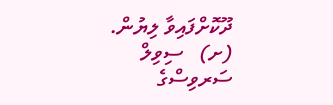ދޫކޮށްފައިވާ ލިޔުން.
(ށ)   ސިވިލް ސަރވިސްގެ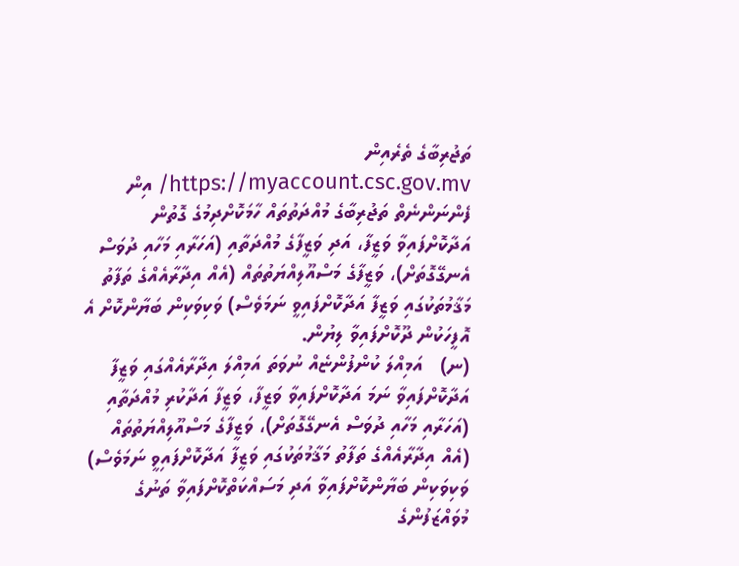ތަޖުރިބާގެ ތެރެއިން https://myaccount.csc.gov.mv/ އިން ފެންނަންނެތް ތަޖުރިބާގެ މުއްދަތުތައް ހާމަކޮށްދިމުގެ ގޮތުން އަދާކޮށްފައިވާ ވަޒީފާ، އަދި ވަޒީފާގެ މުއްދަތާއި (އަހަރާއި މަހާއި ދުވަސް އެނގޭގޮތަށް)، ވަޒީފާގެ މަސްއޫލިއްޔަތުތައް (އެއް އިދާރާއެއްގެ ތަފާތު މަޤާމުތަކުގައި ވަޒީފާ އަދާކޮށްފައިވީ ނަމަވެސް) ވަކިވަކިން ބަޔާންކޮށް އެ އޮފީހަކުން ދޫކޮށްފައިވާ ލިޔުން.
(ނ)   އަމިއްލަ ކުންފުންޏެއް ނުވަތަ އަމިއްލަ އިދާރާއެއްގައި ވަޒީފާ އަދާކޮށްފައިވާ ނަމަ އަދާކޮށްފައިވާ ވަޒީފާ، ވަޒީފާ އަދާކުރި މުއްދަތާއި (އަހަރާއި މަހާއި ދުވަސް އެނގޭގޮތަށް)، ވަޒީފާގެ މަސްއޫލިއްޔަތުތައް (އެއް އިދާރާއެއްގެ ތަފާތު މަޤާމުތަކުގައި ވަޒީފާ އަދާކޮށްފައިވީ ނަމަވެސް) ވަކިވަކިން ބަޔާންކޮށްފައިވާ އަދި މަސައްކަތްކޮށްފައިވާ ތަނުގެ މުވައްޒަފުންގެ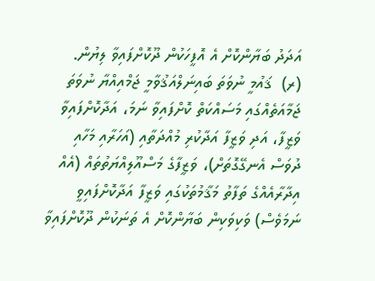އަދަދު ބަޔާންކޮށް އެ އޮފީހަކުން ދޫކޮށްފައިވާ ލިޔުން.
(ރ)  ޤައުމީ ނުވަތަ ބައިނަލްއަޤުވާމީ ޖަމްއިއްޔާ ނުވަތަ ޖަމާއަތެއްގައި މަސައްކަތް ކޮށްފައިވާ ނަމަ، އަދާކޮށްފައިވާ ވަޒީފާ، އަދި ވަޒީފާ އަދާކުރި މުއްދަތާއި (އަހަރާއި މަހާއި ދުވަސް އެނގޭގޮތަށް)، ވަޒީފާގެ މަސްއޫލިއްޔަތުތައް (އެއް އިދާރާއެއްގެ ތަފާތު މަޤާމުތަކުގައި ވަޒީފާ އަދާކޮށްފައިވީ ނަމަވެސް) ވަކިވަކިން ބަޔާންކޮށް އެ ތަނަކުން ދޫކޮށްފައިވާ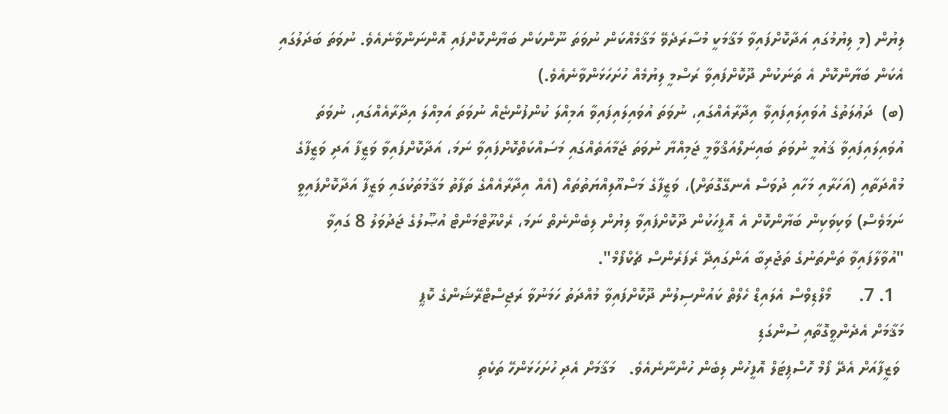ލިޔުން (މި ލިޔުމުގައި އަދާކޮށްފައިވާ މަޤާމަކީ މުސާރަދެވޭ މަޤާމެއްކަން ނުވަތަ ނޫންކަން ބަޔާންކޮށްފައި އޮންނަންވާނެއެވެ. ނުވަތަ ބަދަލުގައި އެކަން ބަޔާންކޮށް އެ ތަނަކުން ދޫކޮށްފައިވާ ރަސްމީ ލިޔުމެއް ހުށަހަޅަންވާނެއެވެ.)
(ބ)  ދަޢުލަތުގެ އުވައިލައިފައިވާ އިދާރާއެއްގައި، ނުވަތަ އުވައިލައިފައިވާ އަމިއްލަ ކުންފުންޏެއް ނުވަތަ އަމިއްލަ އިދާރާއެއްގައި، ނުވަތަ އުވައިލައިފައިވާ ޤައުމީ ނުވަތަ ބައިނަލްއަޤްވާމީ ޖަމިއްޔާ ނުވަތަ ޖަމާއަތެއްގައި މަސައްކަތްކޮށްފައިވާ ނަމަ، އަދާކޮށްފައިވާ ވަޒީފާ އަދި ވަޒީފާގެ މުއްދަތާއި (އަހަރާއި މަހާއި ދުވަސް އެނގޭގޮތަށް)، ވަޒީފާގެ މަސްއޫލިއްޔަތުތައް (އެއް އިދާރާއެއްގެ ތަފާތު މަޤާމުތަކުގައި ވަޒީފާ އަދާކޮށްފައިވީ ނަމަވެސް) ވަކިވަކިން ބަޔާންކޮށް އެ އޮފީހަކުން ދޫކޮށްފައިވާ ލިޔުން ލިބެންނެތް ނަމަ، ރެކްރޫޓްމަންޓް އުޞޫލުގެ ޖަދުވަލު 8 ގައިވާ "އުވާލާފައިވާ ތަންތަނުގެ ތަޖުރިބާ އަންގައިދޭ ރެފަރެންސް ޗެކްފޯމް".
  1. 7.      މޯލްޑިވްސް އެލައިޑް ހެލްތް ކައުންސިލުން ދޫކޮށްފައިވާ މުއްދަތު ހަމަނުވާ ރަޖިސްޓްރޭޝަންގެ ކޮޕީ
މަޤާމަށް އެދެންވީގޮތާއި ސުންގަޑި
 ވަޒީފާއަށް އެދޭ ފޯމް ހޮސްޕިޓަލް އޮފީހުން ލިބެން ހުންނާނެއެވެ.   މަޤާމަށް އެދި ހުށަހަޅަންހޭ ތަކެތި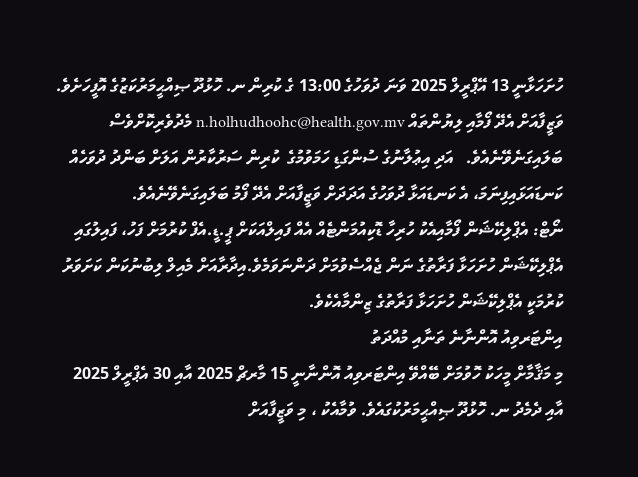ހުށަހަޅާނީ 13 އޭޕްރީލް 2025 ވަނަ ދުވަހުގެ 13:00 ގެ ކުރިން ނ. ހޮޅުދޫ ޞިއްޙީމަރުކަޒުގެ އޮފީހަށެވެ. ވަޒީފާއަށް އެދޭ ފޯމާއި ލިޔުންތައް n.holhudhoohc@health.gov.mv މެދުވެރިކޮށްވެސް ބަލައިގަނެވޭނެއެވެ.   އަދި އިޢުލާނުގެ ސުންގަޑި ހަމަވުމުގެ  ކުރިން ސަރުކާރުން އަލަށް ބަންދު ދުވަހެއް ކަނޑައަޅައިފިނަމަ، އެ ކަނޑައަޅާ ދުވަހުގެ އަދަދަށް ވަޒީފާއަށް އެދޭ ފޯމު ބަލައިގަނެވޭނެއެވެ.
ނޯޓް: އެޕްލިކޭޝަން ފޯމާއިއެކު ހުރިހާ ޑޮކިއުމަންޓެއް އެއް ފައިލްއަކަށް ޕީ.ޑީ.އެފް ކުރުމަށް ފަހު، ފައިލުގައި އެޕްލިކޭޝަން ހުށަހަޅާ ފަރާތުގެ ނަން ޖެއްސެވުމަށް ދަންނަވަމެވެ.އިދާރާއަށް މެއިލް ލިބުނުކަން ކަށަވަރު ކުރުމަކީ އެޕްލިކޭޝަން ހުށަހަޅާ ފަރާތުގެ ޒިންމާއެކެވެ.
އިންޓަރވިއު އޮންނާނެ ތަނާއި މުއްދަތު
މި މަޤާމާށް މީހަކު ހޮވުމަށް ބޭއްވޭ އިންޓަރވިއު އޮންނާނީ 15 މާރޗް 2025 އާއި 30 އެޕްރީލް 2025 އާއި ދެމެދު ނ. ހޮޅުދޫ ޞިއްޙީމަރުކުގައެވެ. ވުމާއެކު ، މި ވަޒީފާއަށް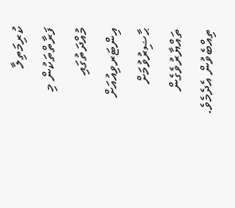ކުރިމަތިލާ ފަރާތްތަކުން މި މުއްދަތުގައި އިންޓަރވިއުއަށް ޙާޟިރުވުމަށް ތައްޔާރުވެގެން ތިއްބެވުން އެދެމެވެ.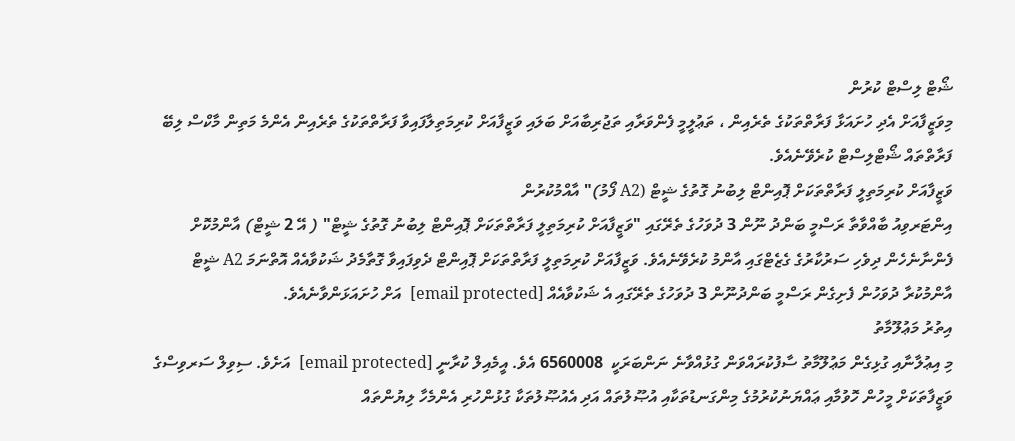ޝޯޓް ލިސްޓް ކުރުން
މިވަޒީފާއަށް އެދި ހުށައަޅާ ފަރާތްތަކުގެ ތެރެއިން ، ތަޢުލީމީ ފެންވަރާއި ތަޖުރިބާއަށް ބަލައި ވަޒީފާއަށް ކުރިމަތިލާފައިވާ ފަރާތްތަކުގެ ތެރެއިން އެންމެ މަތިން މާކްސް ލިބޭ ފަރާތްތައް ޝޯޓްލިސްޓް ކުރެވޭނެއެވެ.
ވަޒީފާއަށް ކުރިމަތިލީ ފަރާތްތަކަށް ޕޮއިންޓް ލިބުނު ގޮތުގެ ޝީޓް (A2 ފޯމު)" އާއްމުކުރުން
އިންޓަރވިއު ބާއްވާތާ ރަސްމީ ބަންދު ނޫން 3 ދުވަހުގެ ތެރޭގައި "ވަޒީފާއަށް ކުރިމަތިލީ ފަރާތްތަކަށް ޕޮއިންޓް ލިބުނު ގޮތުގެ ޝީޓް" ( އޭ 2 ޝީޓް) އާންމުކޮށް ފެންނާނެހެން ދިވެހި ސަރުކާރުގެ ގެޒެޓްގައި އާންމު ކުރެވޭނެއެވެ. ވަޒީފާއަށް ކުރިމަތިލީ ފަރާތްތަކަށް ޕޮއިންޓް ދެވިފައިވާ ގޮތާމެދު ޝަކުވާއެއް އޮތްނަމަ A2 ޝީޓް އާންމުކުރާ ދުވަހުން ފެށިގެން ރަސްމީ ބަންދުނޫން 3 ދުވަހުގެ ތެރޭގައި އެ ޝަކުވާއެއް [email protected]  އަށް ހުށައަޅަންވާނެއެވެ.
އިތުރު މަޢުލޫމާތު
މި އިޢުލާނާއި ގުޅިގެން މަޢުލޫމާތު ސާފުކުރައްވަން ގުޅުއްވާނެ ނަންބަރަކީ  6560008 އެވެ. އީމެއިލް ކުރާނީ [email protected]  އަށެވެ. ސިވިލް ސަރވިސްގެ ވަޒީފާތަކަށް މީހުން ހޮވުމާއި ޢައްޔަނުކުރުމުގެ މިންގަނޑުތަކާއި އުޞޫލުތައް އަދި އެއުޞޫލުތަކާ ގުޅުންހުރި އެންމެހާ ލިޔުންތައް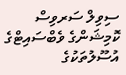ސިވިލް ސަރވިސް ކޮމިޝަންގެ ވެބްސައިޓްގެ އުސޫލުތަކުގެ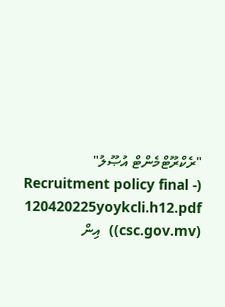"ރެކްރޫޓްމެންޓް އުޞޫލު" (Recruitment policy final - 120420225yoykcli.h12.pdf (csc.gov.mv))  އިން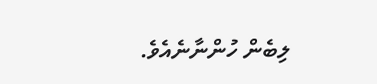ލިބެން ހުންނާނެއެވެ.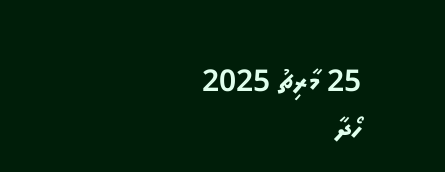25 މާރިޗު 2025
ހޯދާ